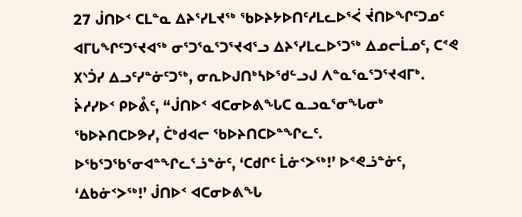27 ᒎᑎᐅᑉ ᑕᒪᓐᓇ ᐃᔨᕐᓯᒪᔪᖅ ᖃᐅᔨᔭᐅᑎᑦᓱᒪᓚᐅᕐᐹ ᔫᑎᐅᖏᑦᑐᓄᑦ ᐊᒥᒐᖏᑦᑐᕐᔪᐊᖅ ᓂᕐᑐᕐᓇᕐᑐᕐᔪᐊᕐᓗ ᐃᔨᕐᓯᒪᓚᐅᕐᑐᖅ ᐃᓄᓕᒫᓄᑦ, ᑕᕝᕙ ᙭ᔅᑑᓯ ᐃᓗᑦᓯᓐᓃᑦᑐᖅ, ᓂᕆᐅᒍᑎᒃᓴᐅᖁᓪᓗᒍ ᐱᓐᓇᕐᓇᕐᑐᕐᔪᐊᒥᒃ.
ᔩᓱᓯᐅᑉ ᑭᐅᕔᑦ, “ᒎᑎᐅᑉ ᐊᑕᓂᐅᕕᖓᑕ ᓇᓗᓇᕐᓂᖓᓂᒃ ᖃᐅᔨᑎᑕᐅᕗᓯ, ᑖᒃᑯᐊᓕ ᖃᐅᔨᑎᑕᐅᓐᖏᓚᑦ.
ᐅᖃᕐᑐᖃᕐᓂᐊᓐᖏᓚᕐᓘᓐᓃᑦ, ‘ᑕᑯᒋᑦ ᒫᓃᑉᐳᖅ!’ ᐅᕝᕙᓘᓐᓃᑦ, ‘ᐃᑲᓃᑉᐳᖅ!’ ᒎᑎᐅᑉ ᐊᑕᓂᐅᕕᖓ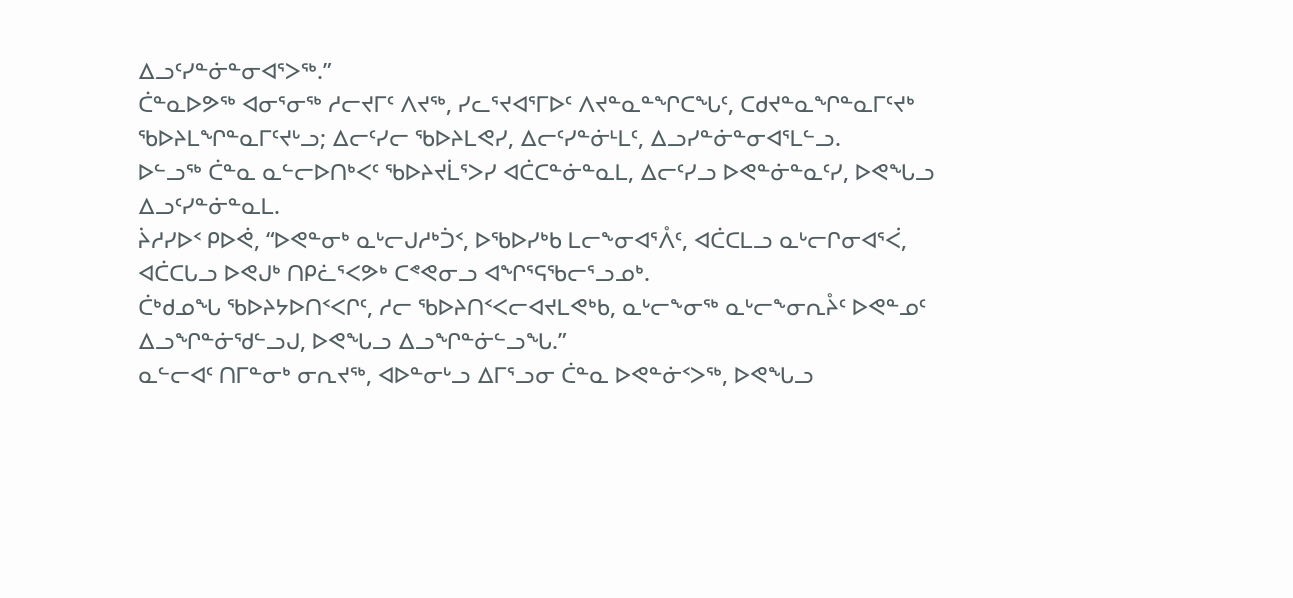ᐃᓗᑦᓯᓐᓃᓐᓂᐊᕐᐳᖅ.”
ᑖᓐᓇᐅᕗᖅ ᐊᓂᕐᓂᖅ ᓱᓕᔪᒥᑦ ᐱᔪᖅ, ᓯᓚᕐᔪᐊᕐᒥᐅᑦ ᐱᔪᓐᓇᓐᖏᑕᖓᑦ, ᑕᑯᔪᓐᓇᖏᓐᓇᒥᑦᔪᒃ ᖃᐅᔨᒪᖏᓐᓇᒥᑦᔪᒡᓗ; ᐃᓕᑦᓯᓕ ᖃᐅᔨᒪᕙᓯ, ᐃᓕᑦᓯᓐᓃᒻᒪᑦ, ᐃᓗᓯᓐᓃᓐᓂᐊᕐᒪᓪᓗ.
ᐅᓪᓗᖅ ᑖᓐᓇ ᓇᓪᓕᐅᑎᒃᐸᑦ ᖃᐅᔨᔪᒫᕐᐳᓯ ᐊᑖᑕᓐᓃᓐᓇᒪ, ᐃᓕᑦᓯᓗ ᐅᕙᓐᓃᓐᓇᑦᓯ, ᐅᕙᖓᓗ ᐃᓗᑦᓯᓐᓃᓐᓇᒪ.
ᔩᓱᓯᐅᑉ ᑭᐅᕚ, “ᐅᕙᓐᓂᒃ ᓇᒡᓕᒍᓱᒃᑑᑉ, ᐅᖃᐅᓯᒃᑲ ᒪᓕᖕᓂᐊᕐᐰᑦ, ᐊᑖᑕᒪᓗ ᓇᒡᓕᒋᓂᐊᕐᐹ, ᐊᑖᑕᒐᓗ ᐅᕙᒍᒃ ᑎᑭᓛᕐᐸᕗᒃ ᑕᕝᕙᓂᓗ ᐊᖏᕐᕋᖃᓕᕐᓗᓄᒃ.
ᑖᒃᑯᓄᖓ ᖃᐅᔨᔭᐅᑎᑉᐸᒋᑦ, ᓱᓕ ᖃᐅᔨᑎᑉᐸᓕᐊᔪᒪᕙᒃᑲ, ᓇᒡᓕᖕᓂᖅ ᓇᒡᓕᖕᓂᕆᔧᑦ ᐅᕙᓐᓄᑦ ᐃᓗᖏᓐᓃᖁᓪᓗᒍ, ᐅᕙᖓᓗ ᐃᓗᖏᓐᓃᓪᓗᖓ.”
ᓇᓪᓕᐊᑦ ᑎᒥᓐᓂᒃ ᓂᕆᔪᖅ, ᐊᐅᓐᓂᒡᓗ ᐃᒥᕐᓗᓂ ᑖᓐᓇ ᐅᕙᓐᓃᑉᐳᖅ, ᐅᕙᖓᓗ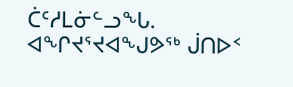ᑖᑦᓱᒪᓃᓪᓗᖓ.
ᐊᖏᔪᕐᔪᐊᖑᕗᖅ ᒎᑎᐅᑉ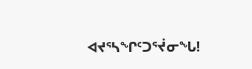ᐊᔪᕐᓴᖏᑦᑐᕐᔫᓂᖓ!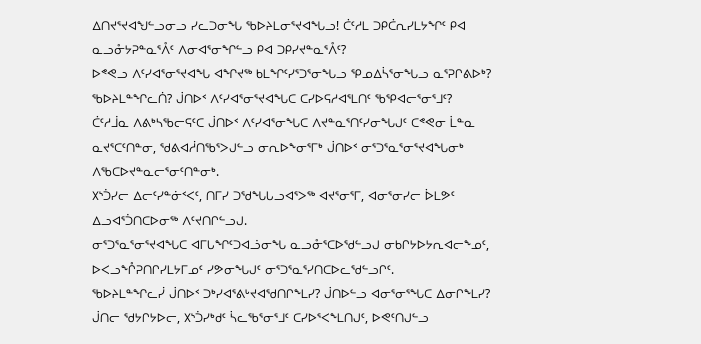ᐃᑎᔪᕐᔪᐊᖑᓪᓗᓂᓗ ᓯᓚᑐᓂᖓ ᖃᐅᔨᒪᓂᕐᔪᐊᖓᓗ! ᑖᑦᓱᒪ ᑐᑭᑖᕆᓯᒪᔭᖏᑦ ᑭᐊ ᓇᓗᓁᔭᕈᓐᓇᕐᐰᑦ ᐱᓂᐊᕐᓂᖏᓪᓗ ᑭᐊ ᑐᑭᓯᔪᓐᓇᕐᐰᑦ?
ᐅᕝᕙᓗ ᐱᑦᓯᐊᕐᓂᕐᔪᐊᖓ ᐊᖏᔪᖅ ᑲᒪᖏᑦᓯᕐᑐᕐᓂᖓᓗ ᕿᓄᐃᓵᕐᓂᖓᓗ ᓇᕐᕈᒋᕕᐅᒃ? ᖃᐅᔨᒪᓐᖏᓚᑏ? ᒎᑎᐅᑉ ᐱᑦᓯᐊᕐᓂᕐᔪᐊᖓᑕ ᑕᓯᐅᕋᓱᐊᕐᒪᑎᑦ ᖃᕿᐊᓕᕐᓂᕐᒧᑦ?
ᑖᑦᓱᒨᓇ ᐱᕕᒃᓴᖃᓕᕋᑦᑕ ᒎᑎᐅᑉ ᐱᑦᓯᐊᕐᓂᖓᑕ ᐱᔪᓐᓇᕐᑎᑦᓯᓂᖓᒍᑦ ᑕᕝᕙᓂ ᒫᓐᓇ ᓇᔪᕐᑕᑦᑎᓐᓂ, ᖁᕕᐊᓲᑎᖃᕐᐳᒍᓪᓗ ᓂᕆᐅᖕᓂᕐᒥᒃ ᒎᑎᐅᑉ ᓂᕐᑐᕐᓇᕐᓂᕐᔪᐊᖓᓂᒃ ᐱᖃᑕᐅᔪᓐᓇᓕᕐᓂᑦᑎᓐᓂᒃ.
᙭ᔅᑑᓯᓕ ᐃᓕᑦᓯᓐᓃᑉᐸᑦ, ᑎᒥᓯ ᑐᖁᖓᒐᓗᐊᕐᐳᖅ ᐊᔪᕐᓂᕐᒥ, ᐊᓂᕐᓂᓯᓕ ᐆᒪᕗᑦ ᐃᓗᐊᕐᑑᑎᑕᐅᓂᖅ ᐱᑦᔪᑎᒋᓪᓗᒍ.
ᓂᕐᑐᕐᓇᕐᓂᕐᔪᐊᖓᑕ ᐊᒥᒐᖏᑦᑐᐊᓘᓂᖓ ᓇᓗᓁᕐᑕᐅᖁᓪᓗᒍ ᓂᑲᒋᔭᐅᔭᕆᐊᓕᖕᓄᑦ, ᐅᐸᓗᖕᒊᕈᑎᒋᓯᒪᔭᒥᓄᑦ ᓯᕗᓂᖓᒍᑦ ᓂᕐᑐᕐᓇᕐᓯᑎᑕᐅᓚᖁᓪᓗᒋᑦ.
ᖃᐅᔨᒪᓐᖏᓚᓰ ᒎᑎᐅᑉ ᑐᒃᓯᐊᕐᕕᒡᔪᐊᖁᑎᒋᖕᒪᓯ? ᒎᑎᐅᓪᓗ ᐊᓂᕐᓂᕐᖓᑕ ᐃᓂᒋᖕᒪᓯ?
ᒎᑎᓕ ᖁᔭᒋᔭᐅᓕ, ᙭ᔅᑑᓯᒃᑯᑦ ᓵᓚᖃᕐᓂᕐᒧᑦ ᑕᓯᐅᕐᐸᖕᒪᑎᒍᑦ, ᐅᕙᑦᑎᒍᓪᓗ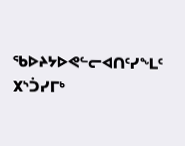ᖃᐅᔨᔭᐅᕙᓪᓕᐊᑎᑦᓯᖕᒪᑦ ᙭ᔅᑑᓯᒥᒃ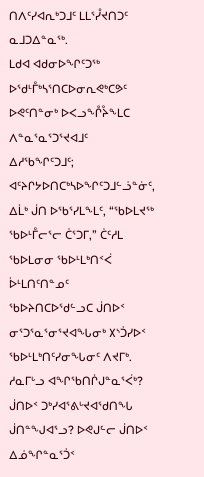ᑎᐱᑦᓯᐊᕆᒃᑐᒧᑦ ᒪᒪᕐᓮᔪᑎᑐᑦ ᓇᒧᑐᐃᓐᓇᖅ.
ᒪᑯᐊ ᐊᑯᓂᐅᖏᑦᑐᖅ ᐅᖁᒻᒤᒃᓴᕐᑎᑕᐅᓂᕆᕙᒃᑕᕗᑦ ᐅᕙᑦᑎᓐᓂᒃ ᐅᐸᓗᖕᒊᔧᖕᒪᑕ ᐱᓐᓇᕐᓇᕐᑐᕐᔪᐊᒧᑦ ᐃᓱᖃᖏᑦᑐᒧᑦ; ᐊᑦᔨᒋᔭᐅᑎᑕᒃᓴᐅᖏᑦᑐᒧᓪᓘᓐᓃᑦ,
ᐃᒫᒃ ᒎᑎ ᐅᖃᕐᓯᒪᖕᒪᑦ, “ᖃᐅᒪᔪᖅ ᖃᐅᒻᒤᓕᕐᓕ ᑖᕐᑐᒥ,” ᑖᑦᓱᒪ ᖃᐅᒪᓂᓂ ᖃᐅᒻᒪᒃᑎᑉᐹ ᐆᒻᒪᑎᑦᑎᓐᓄᑦ ᖃᐅᔨᑎᑕᐅᖁᓪᓗᑕ ᒎᑎᐅᑉ ᓂᕐᑐᕐᓇᕐᓂᕐᔪᐊᖓᓂᒃ ᙭ᔅᑑᓯᐅᑉ ᖃᐅᒻᒪᒃᑎᑦᓯᓂᖓᓂᑦ ᐱᔪᒥᒃ.
ᓱᓇᒥᒡᓗ ᐊᖏᖃᑎᒌᒍᓐᓇᕐᐹᒃ? ᒎᑎᐅᑉ ᑐᒃᓯᐊᕐᕕᒡᔪᐊᖁᑎᖓ ᒎᑎᓐᖑᐊᕐᓗ? ᐅᕙᒍᓪᓕ ᒎᑎᐅᑉ ᐃᓅᖏᓐᓇᕐᑑᑉ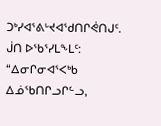ᑐᒃᓯᐊᕐᕕᒡᔪᐊᖁᑎᒋᕚᑎᒍᑦ. ᒎᑎ ᐅᖃᕐᓯᒪᖕᒪᑦ: “ᐃᓂᒋᓂᐊᕐᐸᒃᑲ ᐃᓅᖃᑎᒋᓗᒋᓪᓗ,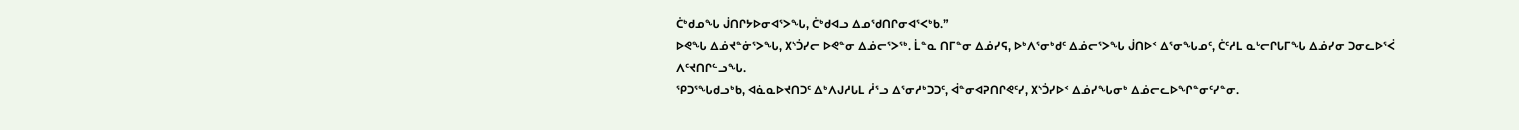ᑖᒃᑯᓄᖓ ᒎᑎᒋᔭᐅᓂᐊᕐᐳᖓ, ᑖᒃᑯᐊᓗ ᐃᓄᖁᑎᒋᓂᐊᕐᐸᒃᑲ.”
ᐅᕙᖓ ᐃᓅᔪᓐᓃᕐᐳᖓ, ᙭ᔅᑑᓯᓕ ᐅᕙᓐᓂ ᐃᓅᓕᕐᐳᖅ. ᒫᓐᓇ ᑎᒥᓐᓂ ᐃᓅᓯᕋ, ᐅᒃᐱᕐᓂᒃᑯᑦ ᐃᓅᓕᕐᐳᖓ ᒎᑎᐅᑉ ᐃᕐᓂᖓᓄᑦ, ᑖᑦᓱᒪ ᓇᒡᓕᒋᒐᒥᖓ ᐃᓅᓯᓂ ᑐᓂᓚᐅᕐᐹ ᐱᑦᔪᑎᒋᓪᓗᖓ.
ᕿᑐᕐᖓᑯᓗᒃᑲ, ᐊᓈᓇᐅᔪᑎᑐᑦ ᐃᒃᐱᒍᓱᒐᒪ ᓲᕐᓗ ᐃᕐᓂᓱᒃᑐᑐᑦ, ᐋᓐᓂᐊᕈᑎᒋᕙᑦᓯ, ᙭ᔅᑑᓯᐅᑉ ᐃᓅᓯᖓᓂᒃ ᐃᓅᓕᓚᐅᖏᓐᓂᑦᓯᓐᓂ.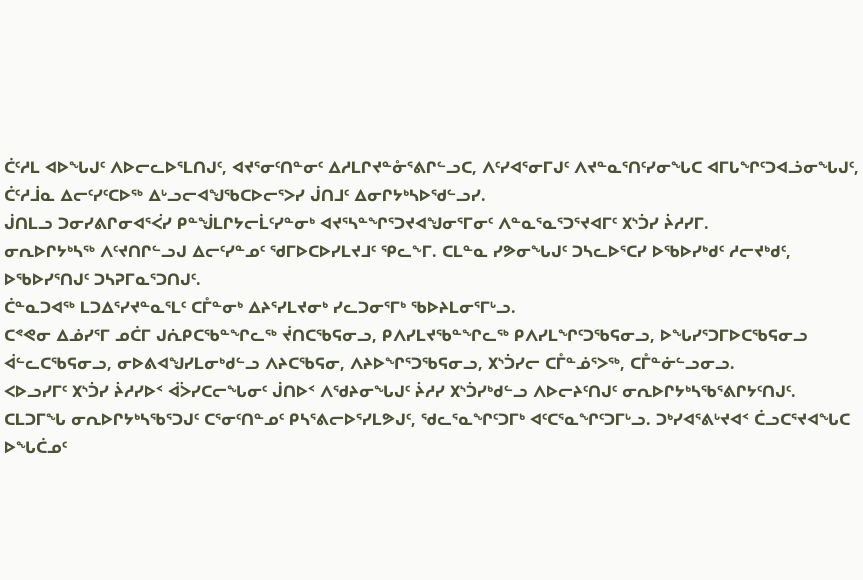ᑖᑦᓱᒪ ᐊᐅᖓᒍᑦ ᐱᐅᓕᓚᐅᕐᒪᑎᒍᑦ, ᐊᔪᕐᓂᑦᑎᓐᓂᑦ ᐃᓱᒪᒋᔪᓐᓁᕐᕕᒋᓪᓗᑕ, ᐱᑦᓯᐊᕐᓂᒥᒍᑦ ᐱᔪᓐᓇᕐᑎᑦᓯᓂᖓᑕ ᐊᒥᒐᖏᑦᑐᐊᓘᓂᖓᒍᑦ,
ᑖᑦᓱᒨᓇ ᐃᓕᑦᓯᑦᑕᐅᖅ ᐃᒡᓗᓕᐊᖑᖃᑕᐅᓕᕐᐳᓯ ᒎᑎᒧᑦ ᐃᓂᒋᔭᒃᓴᐅᖁᓪᓗᓯ.
ᒎᑎᒪᓗ ᑐᓂᓯᕕᒋᓂᐊᕐᐹᓯ ᑭᓐᖒᒪᒋᔭᓕᒫᑦᓯᓐᓂᒃ ᐊᔪᕐᓴᓐᖏᕐᑐᔪᐊᖑᓂᕐᒥᓂᑦ ᐱᓐᓇᕐᓇᕐᑐᕐᔪᐊᒥᑦ ᙭ᔅᑑᓯ ᔩᓱᓯᒥ.
ᓂᕆᐅᒋᔭᒃᓴᖅ ᐱᑦᔪᑎᒋᓪᓗᒍ ᐃᓕᑦᓯᓐᓄᑦ ᖁᒥᐅᑕᐅᓯᒪᔪᒧᑦ ᕿᓚᖕᒥ. ᑕᒪᓐᓇ ᓯᕗᓂᖓᒍᑦ ᑐᓴᓚᐅᕐᑕᓯ ᐅᖃᐅᓯᒃᑯᑦ ᓱᓕᔪᒃᑯᑦ, ᐅᖃᐅᓯᕐᑎᒍᑦ ᑐᓴᕈᒥᓇᕐᑐᑎᒍᑦ.
ᑖᓐᓇᑐᐊᖅ ᒪᑐᐃᕐᓯᔪᓐᓇᕐᒪᑦ ᑕᒤᓐᓂᒃ ᐃᔨᕐᓯᒪᔪᓂᒃ ᓯᓚᑐᓂᕐᒥᒃ ᖃᐅᔨᒪᓂᕐᒥᒡᓗ.
ᑕᕝᕙᓂ ᐃᓅᓯᕐᒥ ᓄᑖᒥ ᒍᕇᑭᑕᖃᓐᖏᓚᖅ ᔫᑎᑕᖃᕋᓂᓗ, ᑭᐱᓯᒪᔪᖃᓐᖏᓚᖅ ᑭᐱᓯᒪᖏᑦᑐᖃᕋᓂᓗ, ᐅᖓᓯᕐᑐᒥᐅᑕᖃᕋᓂᓗ ᐋᓪᓚᑕᖃᕋᓂᓗ, ᓂᐅᕕᐊᖑᓯᒪᓂᒃᑯᓪᓗ ᐱᔨᑕᖃᕋᓂ, ᐱᔨᐅᖏᕐᑐᖃᕋᓂᓗ, ᙭ᔅᑑᓯᓕ ᑕᒤᓐᓅᕐᐳᖅ, ᑕᒤᓐᓃᓪᓗᓂᓗ.
ᐸᐅᓗᓯᒥᑦ ᙭ᔅᑑᓯ ᔩᓱᓯᐅᑉ ᐋᐴᓯᑕᓕᖓᓂᑦ ᒎᑎᐅᑉ ᐱᖁᔨᓂᖓᒍᑦ ᔩᓱᓯ ᙭ᔅᑑᓯᒃᑯᓪᓗ ᐱᐅᓕᔨᑦᑎᒍᑦ ᓂᕆᐅᒋᔭᒃᓴᖃᕐᕕᒋᔭᑦᑎᒍᑦ.
ᑕᒪᑐᒥᖓ ᓂᕆᐅᒋᔭᒃᓴᖃᕐᑐᒍᑦ ᑕᕐᓂᑦᑎᓐᓄᑦ ᑭᓴᕐᕕᓕᐅᕐᓯᒪᕗᒍᑦ, ᖁᓚᕐᓇᖏᑦᑐᒥᒃ ᐊᑦᑕᕐᓇᖏᑦᑐᒥᒡᓗ. ᑐᒃᓯᐊᕐᕕᒡᔪᐊᑉ ᑖᓗᑕᕐᔪᐊᖓᑕ ᐅᖓᑖᓄᑦ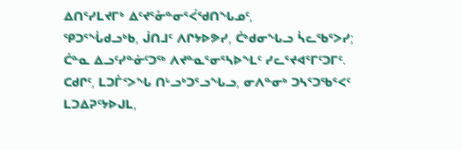ᐃᑎᕐᓯᒪᔪᒥᒃ ᐃᑦᔪᕐᓁᓐᓂᕐᐹᖁᑎᖓᓄᑦ,
ᕿᑐᕐᖔᑯᓗᒃᑲ, ᒎᑎᒧᑦ ᐱᒋᔭᐅᕗᓯ, ᑖᒃᑯᓂᖓᓗ ᓵᓚᖃᕐᐳᓯ; ᑖᓐᓇ ᐃᓗᑦᓯᓐᓃᑦᑐᖅ ᐱᔪᓐᓇᕐᓂᕐᓴᐅᖕᒪᑦ ᓯᓚᕐᔪᐊᕐᒥᑦᑐᒥᑦ.
ᑕᑯᒋᑦ, ᒪᑐᒦᑉᐳᖓ ᑎᒡᓗᒃᑐᕐᓗᖓᓗ, ᓂᐱᓐᓂᒃ ᑐᓴᕐᑐᖃᕐᐸᑦ ᒪᑐᐃᕈᑦᔭᐅᒍᒪ,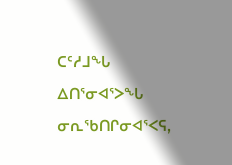ᑕᑦᓱᒧᖓ ᐃᑎᕐᓂᐊᕐᐳᖓ ᓂᕆᖃᑎᒋᓂᐊᕐᐸᕋ,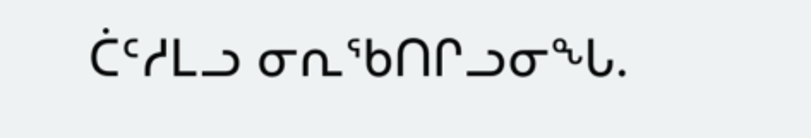ᑖᑦᓱᒪᓗ ᓂᕆᖃᑎᒋᓗᓂᖓ.